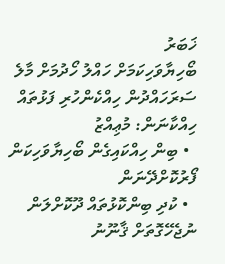ޚަބަރު
ބޯހިޔާވަހިކަމަށް ހައްލު ހޯދުމަށް މާލެ ސަރަހައްދުން ހިއްކެންހުރި ފަޅުތައް ހިއްކާނަން: މުޢިއްޒު
  • ބިން ހިއްކައިގެން ބޯހިޔާވަހިކަން ފޯރުކޮށްދޭނަން
  • ކުދި ބިންކޮޅުތައް ދޫކޮށްލަން ނުޖެހޭގޮތަށް ޤާނޫނު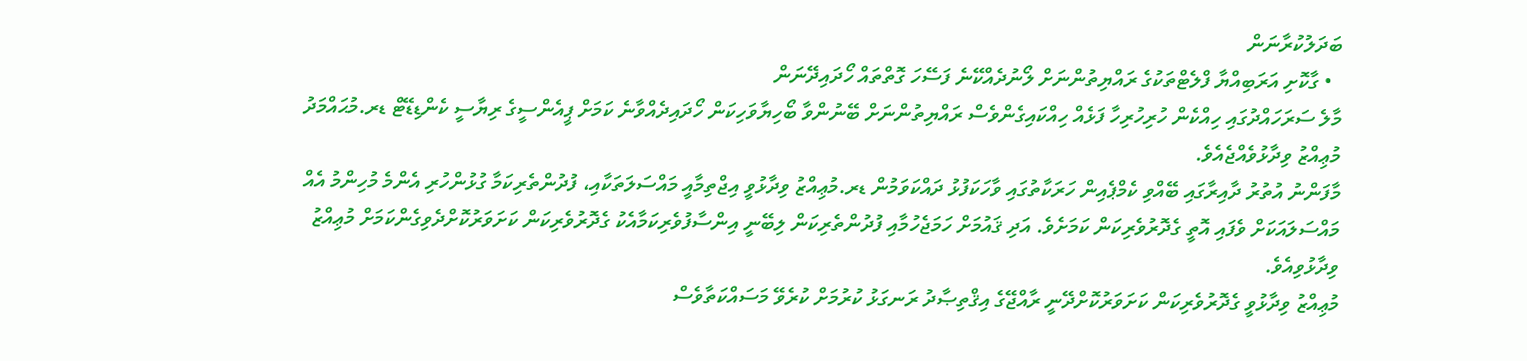ބަދަލުކުރާނަން
  • ގާކޮށި އަރަބިއްޔާ ފްލެޓްތަކުގެ ރައްޔިތުންނަށް ލޯނުދެއްކޭނެ ފަސޭހަ ގޮތްތައް ހޯދައިދޭނަން
މާލެ ސަރަހައްދުގައި ހިއްކެން ހުރިހުރިހާ ފަޅެއް ހިއްކައިގެންވެސް ރައްޔިތުންނަށް ބޭނުންވާ ބޯހިޔާވަހިކަން ހޯދައިދެއްވާނެ ކަމަށް ޕީއެންސީގެ ރިޔާސީ ކެންޑިޑޭޓް ޑރ.މުޙައްމަދު މުޢިއްޒު ވިދާޅުވެއްޖެއެވެ.
މާފަންނު އުތުރު ދާއިރާގައި ބޭއްވި ކެމްޕެއިން ހަރަކާތުގައި ވާހަކަފުޅު ދައްކަވަމުން ޑރ.މުޢިއްޒު ވިދާޅުވީ އިޖްތިމާއީ މައްސަލަތަކާއި، ފުދުންތެރިކަމާ ގުޅުންހުރި އެންމެ މުހިންމު އެއް މައްސަލައަކަށް ވެފައި އޮތީ ގެދޮރުވެރިކަން ކަމަށެވެ. އަދި ޤައުމަށް ހަމަޖެހުމާއި ފުދުންތެރިކަން ލިބޭނީ އިންސާފުވެރިކަމާއެކު ގެދޮރުވެރިކަން ކަށަވަރުކޮށްދެވިގެންކަމަށް މުޢިއްޒު ވިދާޅުވިއެވެ.
މުޢިއްޒު ވިދާޅުވީ ގެދޮރުވެރިކަން ކަށަވަރުކޮށްދޭނީ ރާއްޖޭގެ އިޤްތިޞާދު ރަނގަޅު ކުރުމަށް ކުރެވޭ މަސައްކަތާވެސް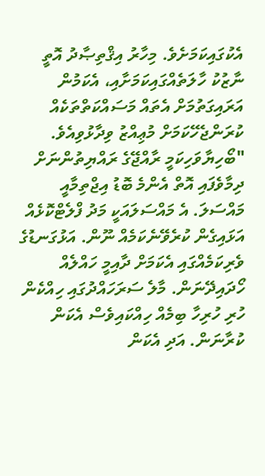އެކުގައިކަމަށެވެ. މިހާރު އިޤްތިޞާދު އޮތީ ނާޒުކު ހާލަތެއްގައިކަމަށާއި، އެކަމުން އަރައިގަތުމަށް އެތައް މަސައްކަތްތަކެއް ކުރަންޖެހޭކަމަށް މުޢިއްޒު ވިދާޅުވިއެވެ.
"ބޯހިޔާވަހިކަމީ ރާއްޖޭގެ ރައްޔިތުންނަށް ދިމާވެފައި އޮތް އެންމެ ބޮޑު އިޖްތިމާއީ މައްސަލަ. އެ މައްސަލައަކީ މަދު ފްލެޓްކޮޅެއް އަޅައިގެން ކުރެވޭނެކަމެއް ނޫން. އަޅުގަނޑުގެ ވެރިކަމެއްގައި އެކަމަށް ދާއިމީ ހައްލެއް ހޯދައިދޭނަން. މާލެ ސަރަހައްދުގައި ހިއްކެން ހުރި ހުރިހާ ބިމެއް ހިއްކައިވެސް އެކަން ކުރާނަން. އަދި އެކަން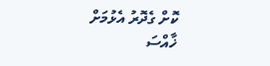ކޮށް ގެދޮރު އެޅުމަށް ޚާއްސަ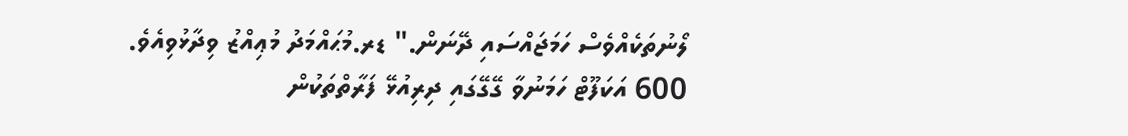ލޯނުތަކެއްވެސް ހަމަޖައްސައި ދޭނަން." ޑރ.މުޙައްމަދު މުޢިއްޒު ވިދާޅުވިއެވެ.
600 އަކަފޫޓް ހަމަނުވާ ގޭގޭގައި ދިރިއުޅޭ ފަރާތްތަކުން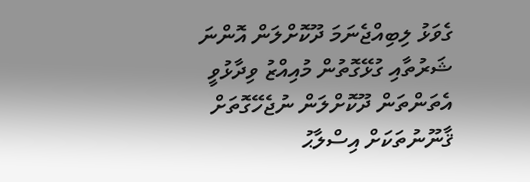ގެވަޅު ލިބިއްޖެނަމަ ދޫކޮށްލަން އޮންނަ ޝަރުތާއި ގުޅޭގޮތުން މުއިއްޒު ވިދާޅުވީ އެތަންތަން ދޫކޮށްލަން ނުޖެހޭގޮތަށް ޤާނޫނުތަކަށް އިސްލާޙު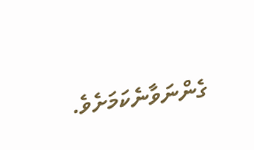ގެންނަވާނެކަމަށެވެ.